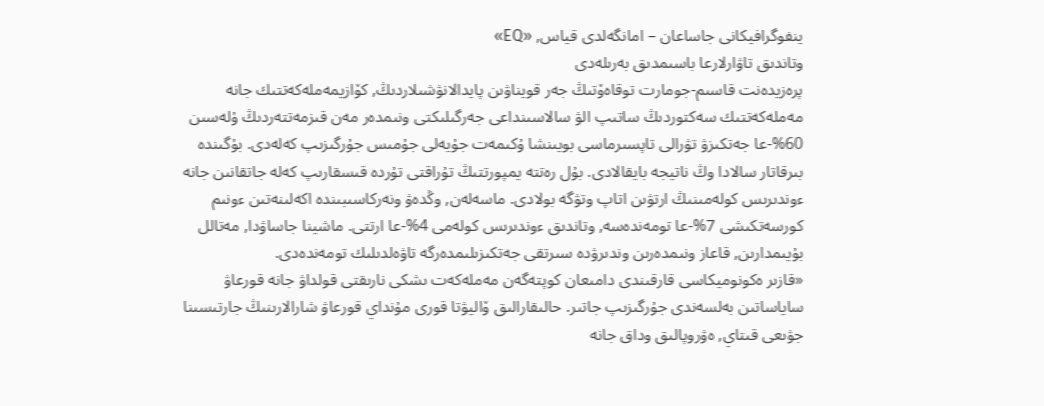ينفوگرافيكانى جاساعان – امانگەلدى قياس, «EQ»
وتاندىق تاۋارلارعا باسىمدىق بەرىلەدى
پرەزيدەنت قاسىم-جومارت توقاەۆتىڭ جەر قويناۋىن پايدالانۋشىلاردىڭ, كۆازيمەملەكەتتىك جانە مەملەكەتتىك سەكتوردىڭ ساتىپ الۋ سالاسىنداعى جەرگىلىكتى ونىمدەر مەن قىزمەتتەردىڭ ۇلەسىن 60%-عا جەتكىزۋ تۋرالى تاپسىرماسى بويىنشا ۇكىمەت جۇيەلى جۇمىس جۇرگىزىپ كەلەدى. بۇگىندە بىرقاتار سالادا وڭ ناتيجە بايقالادى. بۇل رەتتە يمپورتتىڭ تۇراقتى تۇردە قىسقارىپ كەلە جاتقانىن جانە ءوندىرىس كولەمىنىڭ ارتۋىن اتاپ وتۋگە بولادى. ماسەلەن, وڭدەۋ ونەركاسىبىندە اكەلىنەتىن ءونىم كورسەتكىشى 7%-عا تومەندەسە, وتاندىق ءوندىرىس كولەمى 4%-عا ارتتى. ماشينا جاساۋدا, مەتالل بۇيىمدارىن, قاعاز ونىمدەرىن وندىرۋدە سىرتقى جەتكىزىلىمدەرگە تاۋەلدىلىك تومەندەدى.
«قازىر ەكونوميكاسى قارقىندى دامىعان كوپتەگەن مەملەكەت ىشكى نارىقتى قولداۋ جانە قورعاۋ ساياساتىن بەلسەندى جۇرگىزىپ جاتىر. حالىقارالىق ۆاليۋتا قورى مۇنداي قورعاۋ شارالارىنىڭ جارتىسىنا جۋىعى قىتاي, ەۋروپالىق وداق جانە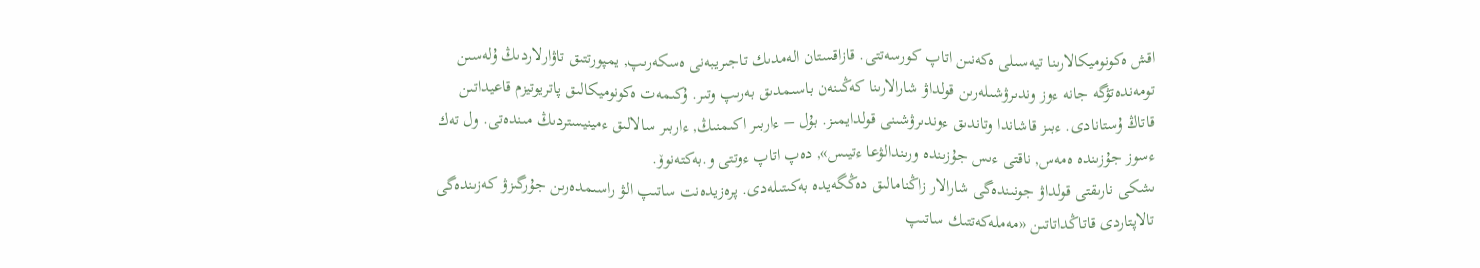اقش ەكونوميكالارىنا تيەسىلى ەكەنىن اتاپ كورسەتتى. قازاقستان الەمدىك تاجىريبەنى ەسكەرىپ, يمپورتتىق تاۋارلاردىڭ ۇلەسىن تومەندەتۋگە جانە ءوز وندىرۋشىلەرىن قولداۋ شارالارىنا كەڭىنەن باسىمدىق بەرىپ وتىر. ۇكىمەت ەكونوميكالىق پاتريوتيزم قاعيداتىن قاتاڭ ۇستانادى. ءبىز قاشاندا وتاندىق ءوندىرۋشىنى قولدايمىز. بۇل – ءاربىر اكىمنىڭ, ءاربىر سالالىق ءمينيستردىڭ مىندەتى. ول تەك ءسوز جۇزىندە ەمەس, ناقتى ءىس جۇزىندە ورىندالۋعا ءتيىس», دەپ اتاپ ءوتتى و.بەكتەنوۆ.
ىشكى نارىقتى قولداۋ جونىندەگى شارالار زاڭنامالىق دەڭگەيدە بەكىتىلەدى. پرەزيدەنت ساتىپ الۋ راسىمدەرىن جۇرگىزۋ كەزىندەگى تالاپتاردى قاتاڭداتاتىن «مەملەكەتتىك ساتىپ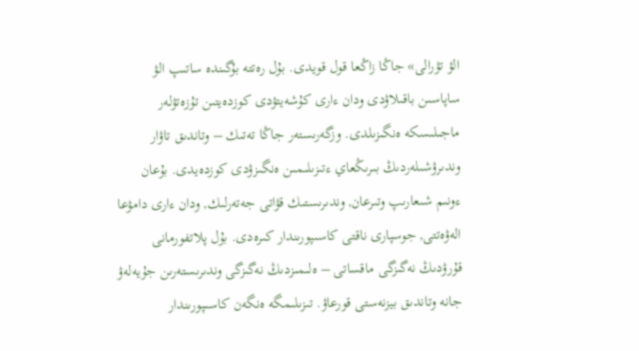الۋ تۋرالى» جاڭا زاڭعا قول قويدى. بۇل رەتتە بۇگىندە ساتىپ الۋ ساپاسىن باقىلاۋدى ودان ءارى كۇشەيتۋدى كوزدەيتىن تۇزەتۋلەر ماجىلىسكە ەنگىزىلدى. وزگەرىستەر جاڭا تەتىك – وتاندىق تاۋار وندىرۋشىلەردىڭ بىرىڭعاي ءتىزىلىمىن ەنگىزۋدى كوزدەيدى. بۇعان ءونىم شىعارىپ وتىرعان, وندىرىستىك قۋاتى جەتەرلىك, ودان ءارى دامۋعا الەۋەتتى, جوسپارى ناقتى كاسىپورىندار كىرەدى. بۇل پلاتفورمانى قۇرۋدىڭ نەگىزگى ماقساتى – ەلىمىزدىڭ نەگىزگى وندىرىستەرىن جۇيەلەۋ جانە وتاندىق بيزنەستى قورعاۋ. تىزىلىمگە ەنگەن كاسىپورىندار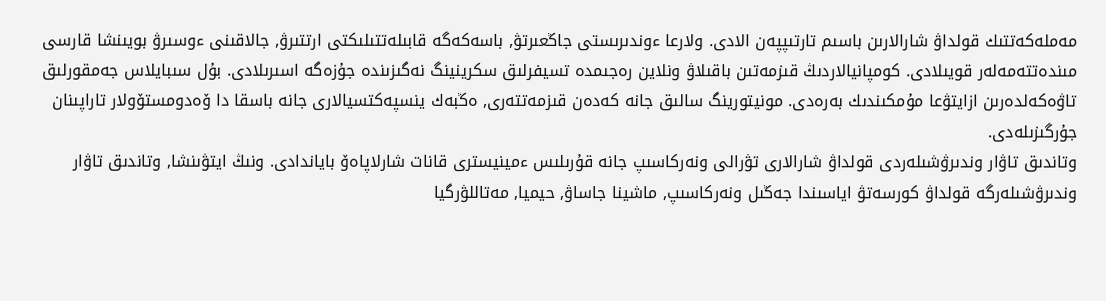مەملەكەتتىك قولداۋ شارالارىن باسىم تارتىپپەن الادى. ولارعا ءوندىرىستى جاڭعىرتۋ, باسەكەگە قابىلەتتىلىكتى ارتتىرۋ, جالاقىنى ءوسىرۋ بويىنشا قارسى مىندەتتەمەلەر قويىلادى. كومپانيالاردىڭ قىزمەتىن باقىلاۋ ونلاين رەجىمدە تسيفرلىق سكرينينگ نەگىزىندە جۇزەگە اسىرىلادى. بۇل سىبايلاس جەمقورلىق تاۋەكەلدەرىن ازايتۋعا مۇمكىندىك بەرەدى. مونيتورينگ سالىق جانە كەدەن قىزمەتتەرى, ەڭبەك ينسپەكتسيالارى جانە باسقا دا ۆەدومستۆولار تاراپىنان جۇرگىزىلەدى.
وتاندىق تاۋار وندىرۋشىلەردى قولداۋ شارالارى تۋرالى ونەركاسىپ جانە قۇرىلىس ءمينيسترى قانات شارلاپاەۆ باياندادى. ونىڭ ايتۋىنشا, وتاندىق تاۋار وندىرۋشىلەرگە قولداۋ كورسەتۋ اياسىندا جەڭىل ونەركاسىپ, ماشينا جاساۋ, حيميا, مەتاللۋرگيا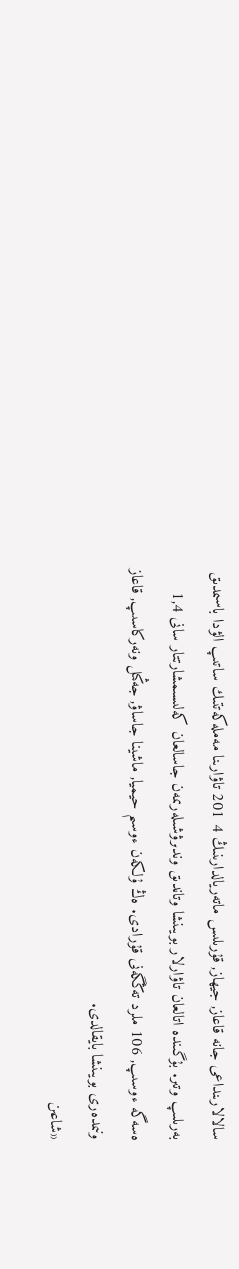سالالارىنداعى جانە قاعاز, جيھاز, قۇرىلىس ماتەريالدارىنىڭ 4 201 تاۋارىنا مەملەكەتتىك ساتىپ الۋدا باسىمدىق بەرىلىپ وتىر. بۇگىندە اتالعان تاۋارلار بويىنشا وتاندىق وندىرۋشىلەرىمەن جاسالعان كەلىسىمشارتتار سانى 1,4 ەسەگە ءوسىپ, 106 ملرد تەڭگەنى قۇرادى. ەڭ ۇلكەن ءوسىم حيميا, ماشينا جاساۋ, جەڭىل ونەركاسىپ, قاعاز ونىمدەرى بويىنشا بايقالدى.
«شاعىن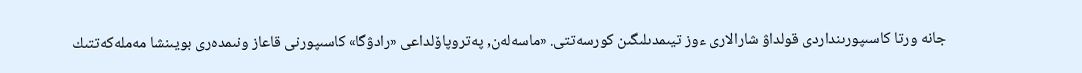جانە ورتا كاسىپورىنداردى قولداۋ شارالارى ءوز تيىمدىلىگىن كورسەتتى. «ماسەلەن, پەتروپاۆلداعى «رادۋگا» كاسىپورنى قاعاز ونىمدەرى بويىنشا مەملەكەتتىك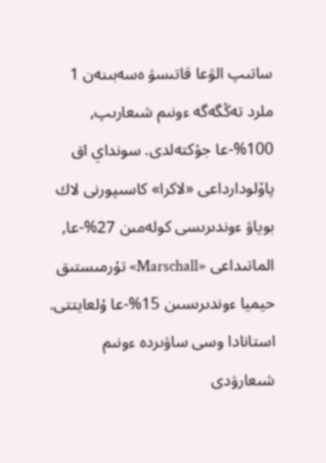ساتىپ الۋعا قاتىسۋ ەسەبىنەن 1 ملرد تەڭگەگە ءونىم شىعارىپ, 100%-عا جۇكتەلدى. سونداي اق پاۆلودارداعى «لاكرا» كاسىپورنى لاك بوياۋ ءوندىرىسى كولەمىن 27%-عا, الماتىداعى «Marschall» تۇرمىستىق حيميا ءوندىرىسىن 15%-عا ۇلعايتتى. استانادا وسى ساۋىردە ءونىم شىعارۋدى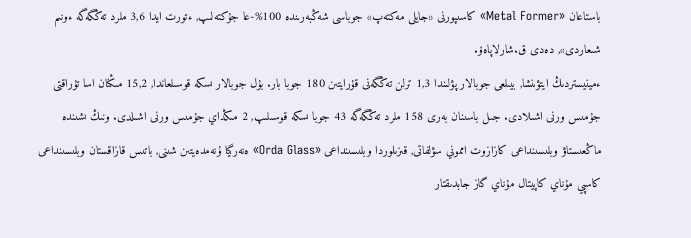باستاعان «Metal Former» كاسىپورنى «جايلى مەكتەپ» جوباسى شەڭبەرىندە 100%-عا جۇكتەلىپ, ءتورت ايدا 3,6 ملرد تەڭگەگە ءونىم شىعاردى», دەدى ق.شارلاپاەۆ.
ءمينيستردىڭ ايتۋىنشا, بيىلعى جوبالار پۋلىندا 1,3 ترلن تەڭگەنى قۇرايتىن 180 جوبا بار. بۇل جوبالار ىسكە قوسىلعاندا, 15,2 مىڭنان اسا تۇراقتى جۇمىس ورنى اشىلادى. جىل باسىنان بەرى 158 ملرد تەڭگەگە 43 جوبا ىسكە قوسىلىپ, 2 مىڭداي جۇمىس ورنى اشىلدى. ونىڭ ىشىندە ماڭعىستاۋ وبلىسىنداعى كازازوت امموني سۋلفاتى, قىزىلوردا وبلىسىنداعى «Orda Glass» ەنەرگيا ۇنەمدەيتىن شىنى, باتىس قازاقستان وبلىسىنداعى كاسپي مۇناي كاپيتال مۇناي گاز جابدىقتار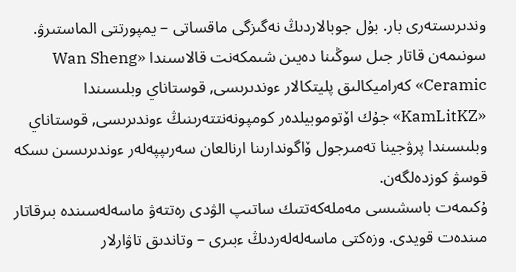وندىرىستەرى بار. بۇل جوبالاردىڭ نەگىزگى ماقساتى – يمپورتتى الماستىرۋ. سونىمەن قاتار جىل سوڭىنا دەيىن شىمكەنت قالاسىندا «Wan Sheng Ceramic» كەراميكالىق پليتكالار ءوندىرىسى, قوستاناي وبلىسىندا «KamLitKZ» جۇك اۆتوموبيلدەر كومپونەنتتەرىنىڭ ءوندىرىسى, قوستاناي وبلىسىندا پرۋجينا تەمىرجول ۆاگوندارىنا ارنالعان سەرىپپەلەر ءوندىرىسىن ىسكە قوسۋ كوزدەلگەن.
ۇكىمەت باسشىسى مەملەكەتتىك ساتىپ الۋدى رەتتەۋ ماسەلەسىندە بىرقاتار مىندەت قويدى. وزەكتى ماسەلەلەردىڭ ءبىرى – وتاندىق تاۋارلار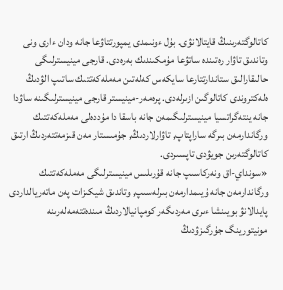كاتالوگتەرىنىڭ قايتالانۋى. بۇل ءونىمدى يمپورتتاۋعا جانە ودان ءارى ونى وتاندىق تاۋار رەتىندە ساتۋعا مۇمكىندىك بەرەدى. قارجى مينيسترلىگى حالىقارالىق ستاندارتتارعا سايكەس كەلەتىن مەملەكەتتىك ساتىپ الۋدىڭ ەلەكتروندى كاتالوگىن ازىرلەدى. پرەمەر-مينيستر قارجى مينيسترلىگىنە ساۋدا جانە ينتەگراتسيا مينيسترلىگىمەن جانە باسقا دا مۇددەلى مەملەكەتتىك ورگاندارمەن بىرگە ساراپتاپ, تاۋارلاردىڭ, جۇمىستار مەن قىزمەتتەردىڭ ارتىق كاتالوگتەرىن جويۋدى تاپسىردى.
«سونداي-اق ونەركاسىپ جانە قۇرىلىس مينيسترلىگى مەملەكەتتىك ورگاندارمەن جانە ۇيىمدارمەن بىرلەسىپ, وتاندىق شيكىزات پەن ماتەريالداردى پايدالانۋ بويىنشا ءىرى مەردىگەر كومپانيالاردىڭ مىندەتتەمەلەرىنە مونيتورينگ جۇرگىزۋدىڭ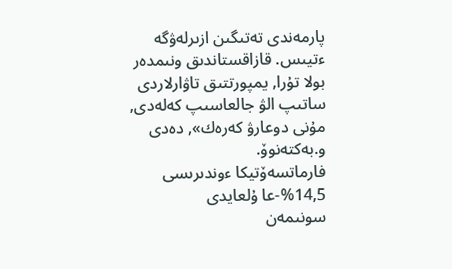پارمەندى تەتىگىن ازىرلەۋگە ءتيىس. قازاقستاندىق ونىمدەر بولا تۇرا, يمپورتتىق تاۋارلاردى ساتىپ الۋ جالعاسىپ كەلەدى, مۇنى دوعارۋ كەرەك», دەدى و.بەكتەنوۆ.
فارماتسەۆتيكا ءوندىرىسى 14,5%-عا ۇلعايدى
سونىمەن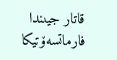قاتار جيىندا فارماتسەۆتيكا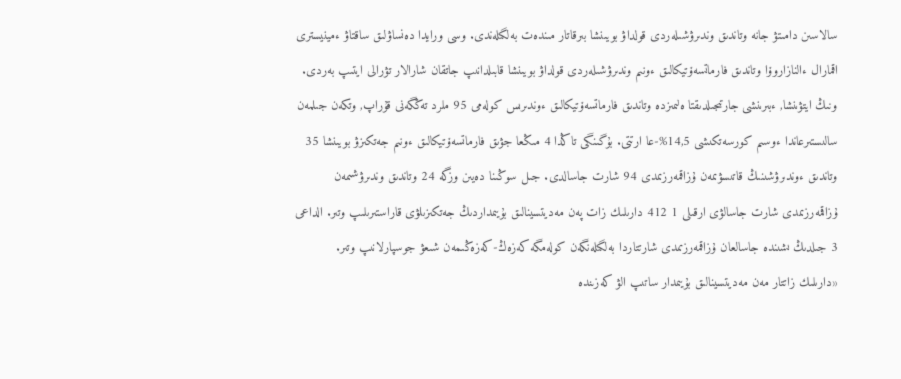سالاسىن دامىتۋ جانە وتاندىق وندىرۋشىلەردى قولداۋ بويىنشا بىرقاتار مىندەت بەلگىلەندى. وسى ورايدا دەنساۋلىق ساقتاۋ ءمينيسترى اقمارال ءالنازاروۆا وتاندىق فارماتسەۆتيكالىق ءونىم وندىرۋشىلەردى قولداۋ بويىنشا قابىلدانىپ جاتقان شارالار تۋرالى ايتىپ بەردى. ونىڭ ايتۋىنشا, ءبىرىنشى جارتىجىلدىقتا ەلىمىزدە وتاندىق فارماتسەۆتيكالىق ءوندىرىس كولەمى 95 ملرد تەڭگەنى قۇراپ, وتكەن جىلمەن سالىستىرعاندا ءوسىم كورسەتكىشى 14,5%-عا ارتتى. بۇگىنگى تاڭدا 4 مىڭعا جۋىق فارماتسەۆتيكالىق ءونىم جەتكىزۋ بويىنشا 35 وتاندىق ءوندىرۋشىنىڭ قاتىسۋىمەن ۇزاقمەرزىمدى 94 شارت جاسالدى. جىل سوڭىنا دەيىن وزگە 24 وتاندىق وندىرۋشىمەن ۇزاقمەرزىمدى شارت جاسالۋى ارقىلى 1 412 دارىلىك زات پەن مەديتسينالىق بۇيىمداردىڭ جەتكىزىلۋى قاراستىرىلىپ وتىر. الداعى 3 جىلدىڭ ىشىندە جاسالعان ۇزاقمەرزىمدى شارتتاردا بەلگىلەنگەن كولەمگە كەزەڭ-كەزەڭىمەن شىعۋ جوسپارلانىپ وتىر.
«دارىلىك زاتتار مەن مەديتسينالىق بۇيىمدار ساتىپ الۋ كەزىندە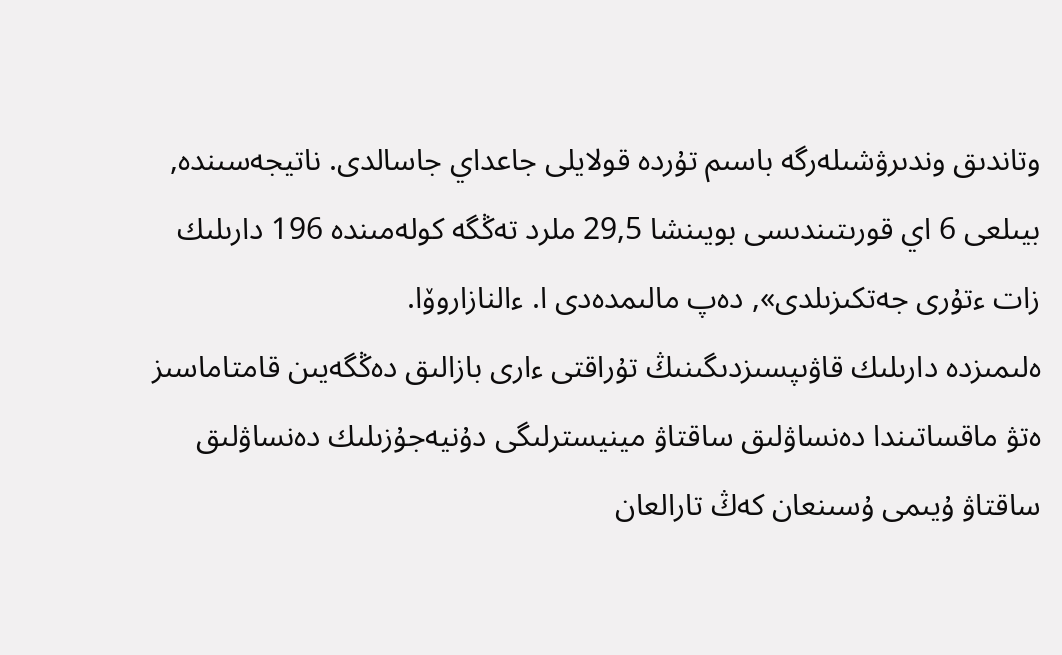وتاندىق وندىرۋشىلەرگە باسىم تۇردە قولايلى جاعداي جاسالدى. ناتيجەسىندە, بيىلعى 6 اي قورىتىندىسى بويىنشا 29,5 ملرد تەڭگە كولەمىندە 196 دارىلىك زات ءتۇرى جەتكىزىلدى», دەپ مالىمدەدى ا. ءالنازاروۆا.
ەلىمىزدە دارىلىك قاۋىپسىزدىگىنىڭ تۇراقتى ءارى بازالىق دەڭگەيىن قامتاماسىز ەتۋ ماقساتىندا دەنساۋلىق ساقتاۋ مينيسترلىگى دۇنيەجۇزىلىك دەنساۋلىق ساقتاۋ ۇيىمى ۇسىنعان كەڭ تارالعان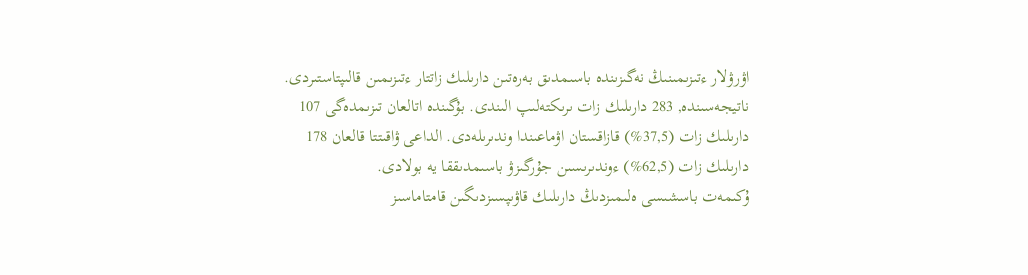اۋرۋلار ءتىزىمىنىڭ نەگىزىندە باسىمدىق بەرەتىن دارىلىك زاتتار ءتىزىمىن قالىپتاستىردى. ناتيجەسىندە, 283 دارىلىك زات ىرىكتەلىپ الىندى. بۇگىندە اتالعان تىزىمدەگى 107 دارىلىك زات (37,5%) قازاقستان اۋماعىندا وندىرىلەدى. الداعى ۋاقىتتا قالعان 178 دارىلىك زات (62,5%) ءوندىرىسىن جۇرگىزۋ باسىمدىققا يە بولادى.
ۇكىمەت باسشىسى ەلىمىزدىڭ دارىلىك قاۋىپسىزدىگىن قامتاماسىز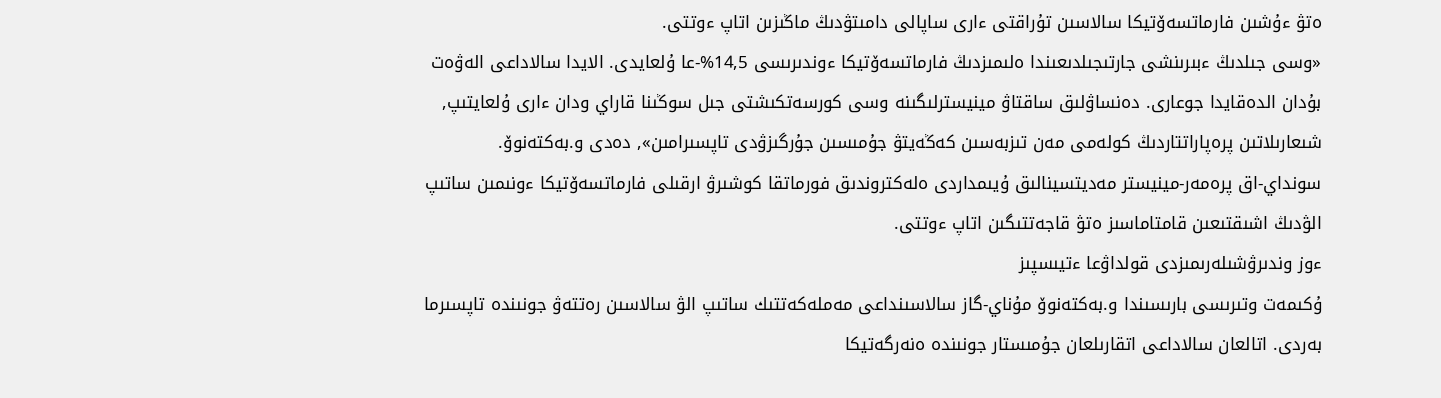ەتۋ ءۇشىن فارماتسەۆتيكا سالاسىن تۇراقتى ءارى ساپالى دامىتۋدىڭ ماڭىزىن اتاپ ءوتتى.
«وسى جىلدىڭ ءبىرىنشى جارتىجىلدىعىندا ەلىمىزدىڭ فارماتسەۆتيكا ءوندىرىسى 14,5%-عا ۇلعايدى. الايدا سالاداعى الەۋەت بۇدان الدەقايدا جوعارى. دەنساۋلىق ساقتاۋ مينيسترلىگىنە وسى كورسەتكىشتى جىل سوڭىنا قاراي ودان ءارى ۇلعايتىپ, شىعارىلاتىن پرەپاراتتاردىڭ كولەمى مەن تىزبەسىن كەڭەيتۋ جۇمىسىن جۇرگىزۋدى تاپسىرامىن», دەدى و.بەكتەنوۆ.
سونداي-اق پرەمەر-مينيستر مەديتسينالىق ۇيىمداردى ەلەكتروندىق فورماتقا كوشىرۋ ارقىلى فارماتسەۆتيكا ءونىمىن ساتىپ الۋدىڭ اشىقتىعىن قامتاماسىز ەتۋ قاجەتتىگىن اتاپ ءوتتى.
ءوز وندىرۋشىلەرىمىزدى قولداۋعا ءتيىسپىز
ۇكىمەت وتىرىسى بارىسىندا و.بەكتەنوۆ مۇناي-گاز سالاسىنداعى مەملەكەتتىك ساتىپ الۋ سالاسىن رەتتەۋ جونىندە تاپسىرما بەردى. اتالعان سالاداعى اتقارىلعان جۇمىستار جونىندە ەنەرگەتيكا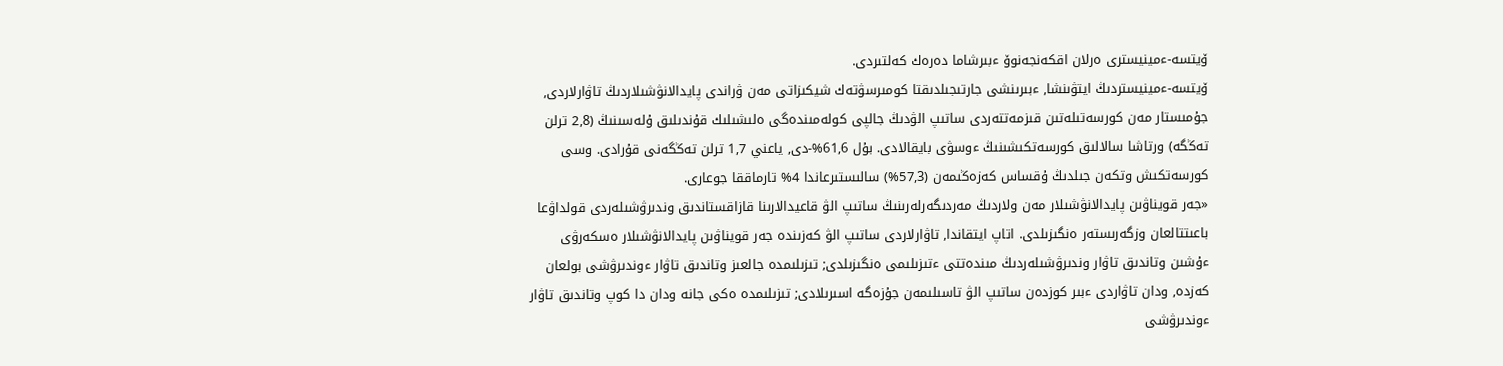ۆيتسە-ءمينيسترى ەرلان اقكەنجەنوۆ ءبىرشاما دەرەك كەلتىردى.
ۆيتسە-ءمينيستردىڭ ايتۋىنشا, ءبىرىنشى جارتىجىلدىقتا كومىرسۋتەك شيكىزاتى مەن ۋراندى پايدالانۋشىلاردىڭ تاۋارلاردى, جۇمىستار مەن كورسەتىلەتىن قىزمەتتەردى ساتىپ الۋدىڭ جالپى كولەمىندەگى ەلىشىلىك قۇندىلىق ۇلەسىنىڭ (2,8 ترلن تەڭگە) ورتاشا سالالىق كورسەتكىشىنىڭ ءوسۋى بايقالادى. بۇل 61,6%-دى, ياعني 1,7 ترلن تەڭگەنى قۇرادى. وسى كورسەتكىش وتكەن جىلدىڭ ۇقساس كەزەڭىمەن (57,3%) سالىستىرعاندا 4% تارماققا جوعارى.
«جەر قويناۋىن پايدالانۋشىلار مەن ولاردىڭ مەردىگەرلەرىنىڭ ساتىپ الۋ قاعيدالارىنا قازاقستاندىق وندىرۋشىلەردى قولداۋعا باعىتتالعان وزگەرىستەر ەنگىزىلدى. اتاپ ايتقاندا, تاۋارلاردى ساتىپ الۋ كەزىندە جەر قويناۋىن پايدالانۋشىلار ەسكەرۋى ءۇشىن وتاندىق تاۋار وندىرۋشىلەردىڭ مىندەتتى ءتىزىلىمى ەنگىزىلدى; تىزىلىمدە جالعىز وتاندىق تاۋار ءوندىرۋشى بولعان كەزدە, ودان تاۋاردى ءبىر كوزدەن ساتىپ الۋ تاسىلىمەن جۇزەگە اسىرىلادى; تىزىلىمدە ەكى جانە ودان دا كوپ وتاندىق تاۋار ءوندىرۋشى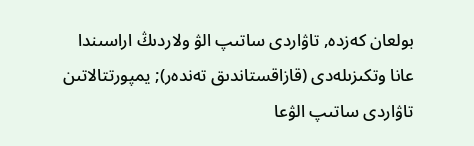بولعان كەزدە, تاۋاردى ساتىپ الۋ ولاردىڭ اراسىندا عانا وتكىزىلەدى (قازاقستاندىق تەندەر); يمپورتتالاتىن تاۋاردى ساتىپ الۋعا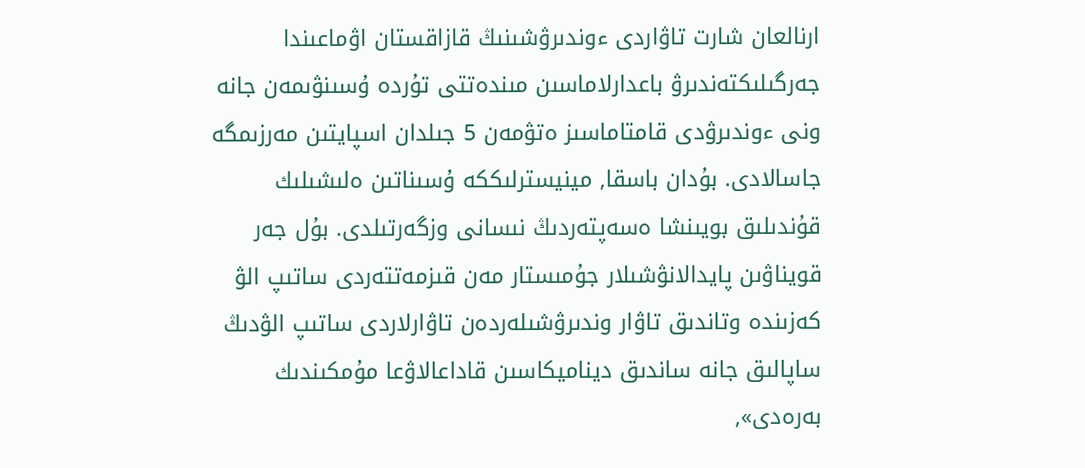ارنالعان شارت تاۋاردى ءوندىرۋشىنىڭ قازاقستان اۋماعىندا جەرگىلىكتەندىرۋ باعدارلاماسىن مىندەتتى تۇردە ۇسىنۋىمەن جانە ونى ءوندىرۋدى قامتاماسىز ەتۋمەن 5 جىلدان اسپايتىن مەرزىمگە جاسالادى. بۇدان باسقا, مينيسترلىككە ۇسىناتىن ەلىشىلىك قۇندىلىق بويىنشا ەسەپتەردىڭ نىسانى وزگەرتىلدى. بۇل جەر قويناۋىن پايدالانۋشىلار جۇمىستار مەن قىزمەتتەردى ساتىپ الۋ كەزىندە وتاندىق تاۋار وندىرۋشىلەردەن تاۋارلاردى ساتىپ الۋدىڭ ساپالىق جانە ساندىق ديناميكاسىن قاداعالاۋعا مۇمكىندىك بەرەدى»,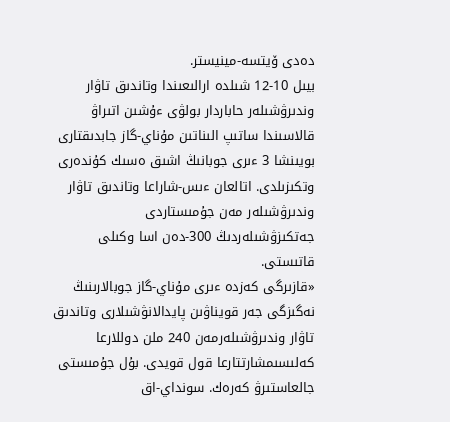دەدى ۆيتسە-مينيستر.
بيىل 10-12 شىلدە ارالىعىندا وتاندىق تاۋار وندىرۋشىلەر حاباردار بولۋى ءۇشىن اتىراۋ قالاسىندا ساتىپ الىناتىن مۇناي-گاز جابدىقتارى بويىنشا 3 ءىرى جوبانىڭ اشىق ەسىك كۇندەرى وتكىزىلدى. اتالعان ءىس-شاراعا وتاندىق تاۋار وندىرۋشىلەر مەن جۇمىستاردى جەتكىزۋشىلەردىڭ 300-دەن اسا وكىلى قاتىستى.
«قازىرگى كەزدە ءىرى مۇناي-گاز جوبالارىنىڭ نەگىزگى جەر قويناۋىن پايدالانۋشىلارى وتاندىق تاۋار وندىرۋشىلەرمەن 240 ملن دوللارعا كەلىسىمشارتتارعا قول قويدى. بۇل جۇمىستى جالعاستىرۋ كەرەك. سونداي-اق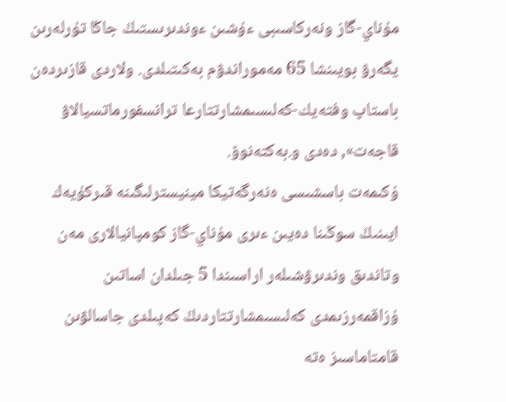مۇناي-گاز ونەركاسىبى ءۇشىن ءوندىرىستىڭ جاڭا تۇرلەرىن يگەرۋ بويىنشا 65 مەموراندۋم بەكىتىلدى. ولاردى قازىردەن باستاپ وفتەيك-كەلىسىمشارتتارعا ترانسفورماتسيالاۋ قاجەت», دەدى و.بەكتەنوۆ.
ۇكىمەت باسشىسى ەنەرگەتيكا مينيسترلىگىنە قىركۇيەك ايىنىڭ سوڭىنا دەيىن ءىرى مۇناي-گاز كومپانيالارى مەن وتاندىق وندىرۋشىلەر اراسىندا 5 جىلدان اساتىن ۇزاقمەرزىمدى كەلىسىمشارتتاردىڭ كەپىلدى جاسالۋىن قامتاماسىز ەتە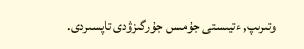وتىرىپ, ءتيىستى جۇمىس جۇرگىزۋدى تاپسىردى.